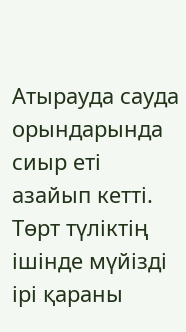Атырауда сауда орындарында сиыр еті азайып кетті. Төрт түліктің ішінде мүйізді ірі қараны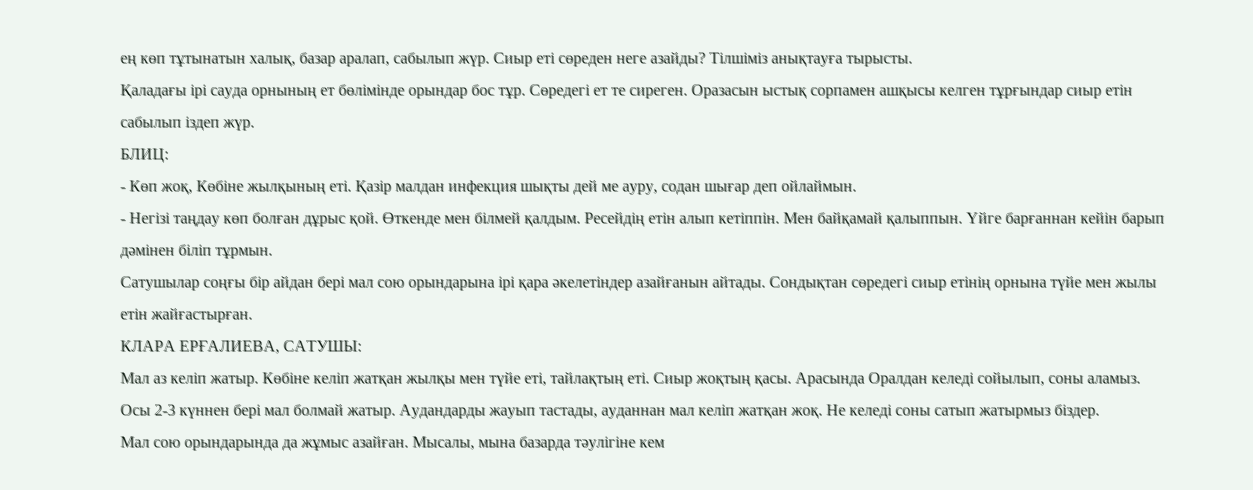ең көп тұтынатын халық, базар аралап, сабылып жүр. Сиыр еті сөреден неге азайды? Тілшіміз анықтауға тырысты.
Қаладағы ірі сауда орнының ет бөлімінде орындар бос тұр. Сөредегі ет те сиреген. Оразасын ыстық сорпамен ашқысы келген тұрғындар сиыр етін сабылып іздеп жүр.
БЛИЦ:
- Көп жоқ, Көбіне жылқының еті. Қазір малдан инфекция шықты дей ме ауру, содан шығар деп ойлаймын.
- Негізі таңдау көп болған дұрыс қой. Өткенде мен білмей қалдым. Ресейдің етін алып кетіппін. Мен байқамай қалыппын. Үйге барғаннан кейін барып дәмінен біліп тұрмын.
Сатушылар соңғы бір айдан бері мал сою орындарына ірі қара әкелетіндер азайғанын айтады. Сондықтан сөредегі сиыр етінің орнына түйе мен жылы етін жайғастырған.
КЛАРА ЕРҒАЛИЕВА, САТУШЫ:
Мал аз келіп жатыр. Көбіне келіп жатқан жылқы мен түйе еті, тайлақтың еті. Сиыр жоқтың қасы. Арасында Оралдан келеді сойылып, соны аламыз. Осы 2-3 күннен бері мал болмай жатыр. Аудандарды жауып тастады, ауданнан мал келіп жатқан жоқ. Не келеді соны сатып жатырмыз біздер.
Мал сою орындарында да жұмыс азайған. Мысалы, мына базарда тәулігіне кем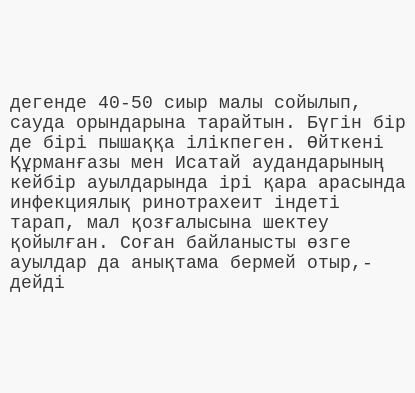дегенде 40-50 сиыр малы сойылып, сауда орындарына тарайтын. Бүгін бір де бірі пышаққа ілікпеген. Өйткені Құрманғазы мен Исатай аудандарының кейбір ауылдарында ірі қара арасында инфекциялық ринотрахеит індеті тарап, мал қозғалысына шектеу қойылған. Соған байланысты өзге ауылдар да анықтама бермей отыр,- дейді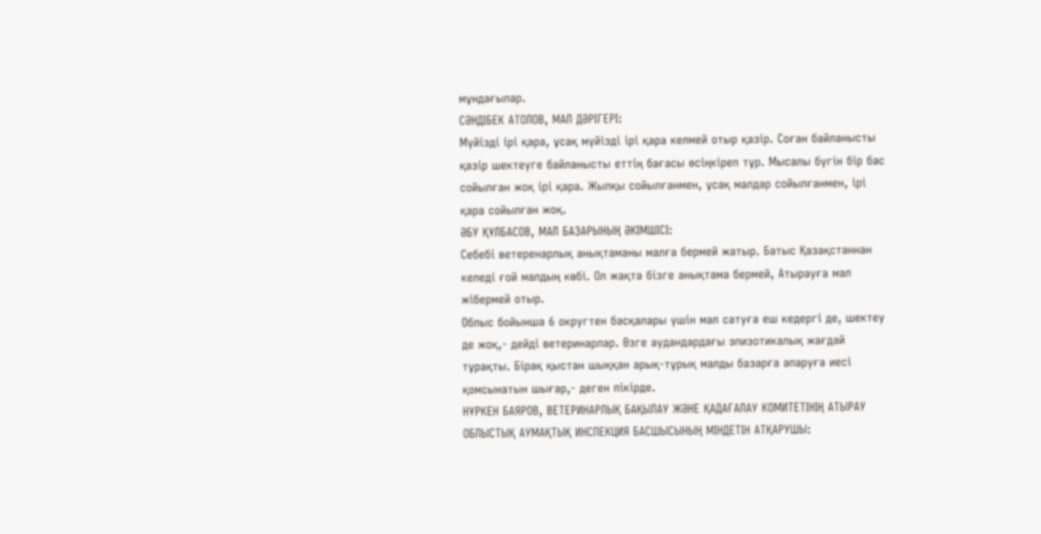мұндағылар.
СӘНДІБЕК АТОЛОВ, МАЛ ДӘРІГЕРІ:
Мүйізді ірі қара, ұсақ мүйізді ірі қара келмей отыр қазір. Соған байланысты қазір шектеуге байланысты еттің бағасы өсіңкіреп тұр. Мысалы бүгін бір бас сойылған жоқ ірі қара. Жылқы сойылғанмен, ұсақ малдар сойылғанмен, ірі қара сойылған жоқ.
ӘБУ ҚҰЛБАСОВ, МАЛ БАЗАРЫНЫҢ ӘКІМШІСІ:
Себебі ветеренарлық анықтаманы малға бермей жатыр. Батыс Қазақстаннан келеді ғой малдың көбі. Ол жақта бізге анықтама бермей, Атырауға мал жібермей отыр.
Облыс бойынша 6 округтен басқалары үшін мал сатуға еш кедергі де, шектеу де жоқ,- дейді ветеринарлар. Өзге аудандардағы эпизотикалық жағдай тұрақты. Бірақ қыстан шыққан арық-тұрық малды базарға апаруға иесі қомсынатын шығар,- деген пікірде.
НҰРКЕН БАЯРОВ, ВЕТЕРИНАРЛЫҚ БАҚЫЛАУ ЖӘНЕ ҚАДАҒАЛАУ КОМИТЕТІНІҢ АТЫРАУ ОБЛЫСТЫҚ АУМАҚТЫҚ ИНСПЕКЦИЯ БАСШЫСЫНЫҢ МІНДЕТІН АТҚАРУШЫ: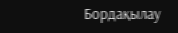Бордақылау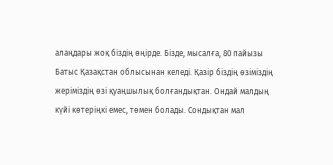алаңдары жоқ біздің өңірде. Бізде, мысалға, 80 пайызы Батыс Қазақстан облысынан келеді. Қазір біздің өзіміздің жеріміздің өзі қуаңшылық болғандықтан. Ондай малдың күйі көтеріңкі емес, төмен болады. Сондықтан мал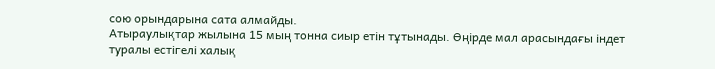сою орындарына сата алмайды.
Атыраулықтар жылына 15 мың тонна сиыр етін тұтынады. Өңірде мал арасындағы індет туралы естігелі халық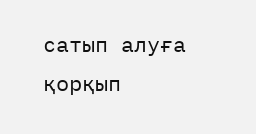сатып алуға қорқып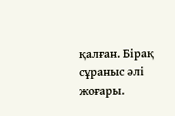қалған. Бірақ сұраныс әлі жоғары.